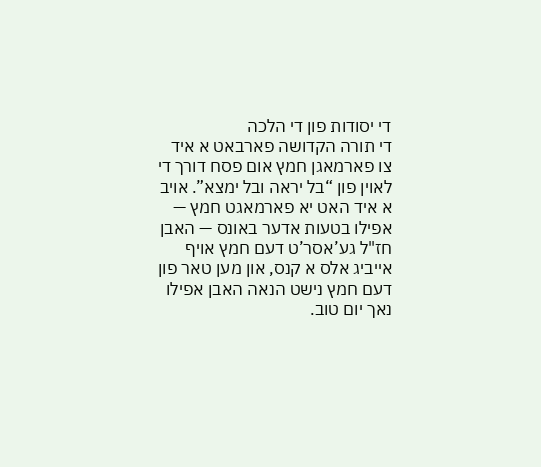די יסודות פון די הלכה
די תורה הקדושה פארבאט א איד צו פארמאגן חמץ אום פסח דורך די לאוין פון “בל יראה ובל ימצא”. אויב א איד האט יא פארמאגט חמץ — אפילו בטעות אדער באונס — האבן חז"ל גע’אסר’ט דעם חמץ אויף אייביג אלס א קנס, און מען טאר פון דעם חמץ נישט הנאה האבן אפילו נאך יום טוב.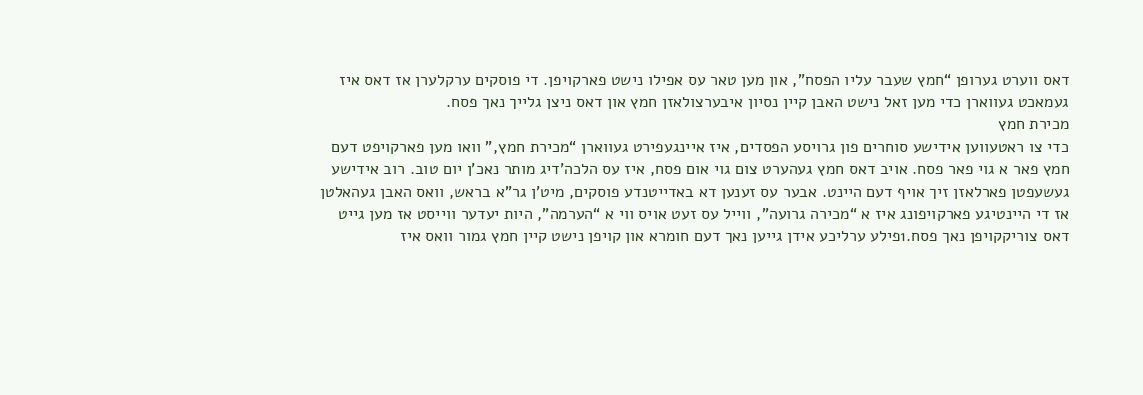דאס ווערט גערופן “חמץ שעבר עליו הפסח”, און מען טאר עס אפילו נישט פארקויפן. די פוסקים ערקלערן אז דאס איז געמאכט געווארן כדי מען זאל נישט האבן קיין נסיון איבערצולאזן חמץ און דאס ניצן גלייך נאך פסח.
מכירת חמץ
כדי צו ראטעווען אידישע סוחרים פון גרויסע הפסדים, איז איינגעפירט געווארן “מכירת חמץ,” וואו מען פארקויפט דעם חמץ פאר א גוי פאר פסח. אויב דאס חמץ געהערט צום גוי אום פסח, איז עס הלכה'דיג מותר נאכ'ן יום טוב. רוב אידישע געשעפטן פארלאזן זיך אויף דעם היינט. אבער עס זענען דא באדייטנדע פוסקים, מיט’ן גר”א בראש, וואס האבן געהאלטן אז די היינטיגע פארקויפונג איז א “מכירה גרועה”, ווייל עס זעט אויס ווי א “הערמה”, היות יעדער ווייסט אז מען גייט דאס צוריקקויפן נאך פסח.1פילע ערליכע אידן גייען נאך דעם חומרא און קויפן נישט קיין חמץ גמור וואס איז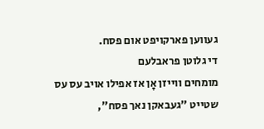געווען פארקויפט אום פסח.
די גלוטן פראבלעם
מומחים ווייזן אָן אז אפילו אויב עס עס שטייט "געבאקן נאך פסח",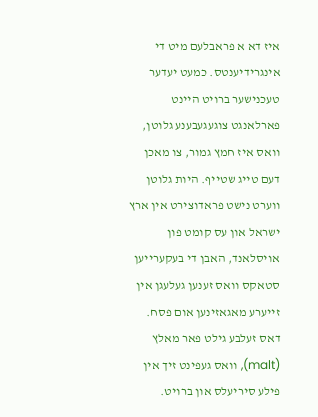איז דא א פראבלעם מיט די אינגרידיענטס. כמעט יעדער טעכנישער ברויט היינט פארלאנגט צוגעגעבענע גלוטן, וואס איז חמץ גמור, צו מאכן דעם טייג שטייף. היות גלוטן ווערט נישט פראדוצירט אין ארץ ישראל און עס קומט פון אויסלאנד, האבן די בעקערייען סטאקס וואס זענען געלעגן אין זייערע מאגאזינען אום פסח. דאס זעלבע גילט פאר מאלץ (malt), וואס געפינט זיך אין פילע סיריעלס און ברויט.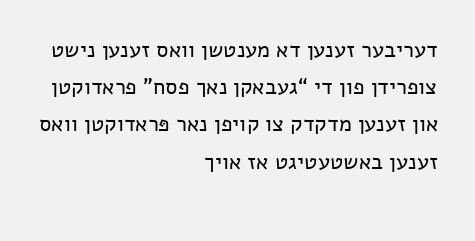דעריבער זענען דא מענטשן וואס זענען נישט צופרידן פון די “געבאקן נאך פסח” פראדוקטן און זענען מדקדק צו קויפן נאר פּראדוקטן וואס זענען באשטעטיגט אז אויך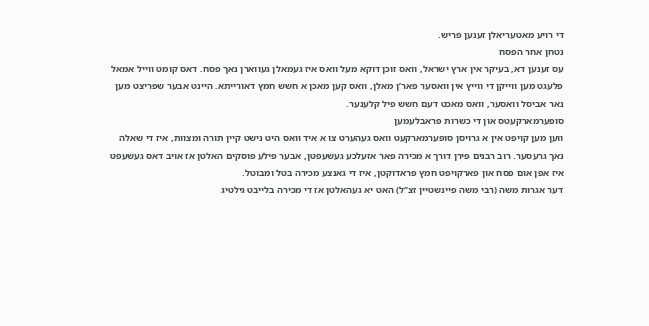די רויע מאטעריאלן זענען פריש.
נטחן אחר הפסח
עס זענען דא, בעיקר אין ארץ ישראל, וואס זוכן דוקא מעל וואס איז געמאלן געווארן נאך פסח. דאס קומט ווייל אמאל פלעגט מען ווייקן די ווייץ אין וואסער פאר’ן מאלן, וואס קען מאכן א חשש חמץ דאורייתא. היינט אבער שפריצט מען נאר אביסל וואסער, וואס מאכט דעם חשש פיל קלענער.
סופּערמארקעטס און די כשרות פראבלעמען
ווען מען קויפט אין א גרויסן סופּערמארקעט וואס געהערט צו א איד וואס היט נישט קיין תורה ומצוות, איז די שאלה נאך גרעסער. רוב רבנים פירן דורך א מכירה פאר אזעלכע געשעפטן, אבער פילע פוסקים האלטן אז אויב דאס געשעפט איז אפן אום פסח און פארקויפט חמץ פראדוקטן, איז די גאנצע מכירה בטל ומבוטל.
דער אגרות משה (רבי משה פיינשטיין זצ”ל) האט יא געהאלטן אז די מכירה בלייבט גילטיג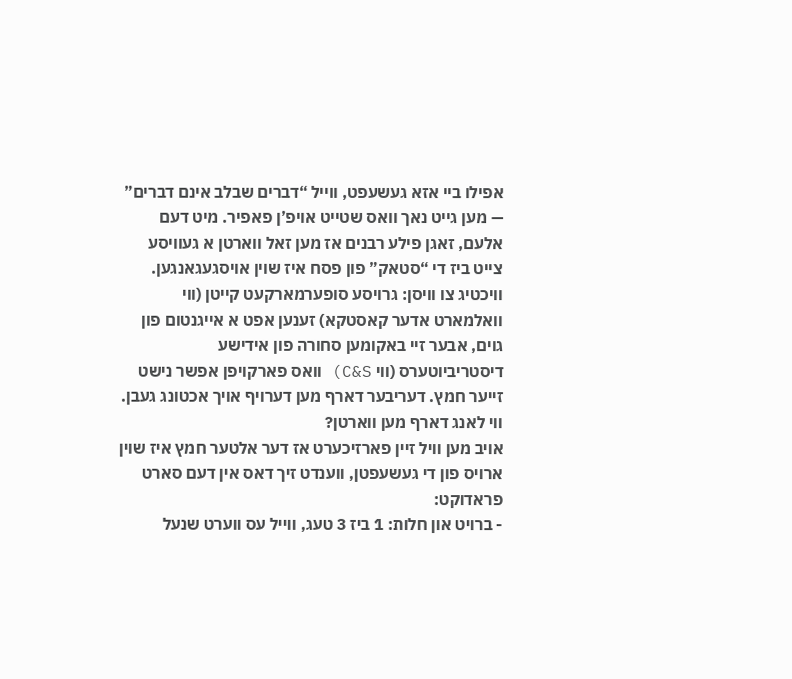אפילו ביי אזא געשעפט, ווייל “דברים שבלב אינם דברים” — מען גייט נאך וואס שטייט אויפ’ן פאפיר. מיט דעם אלעם, זאגן פילע רבנים אז מען זאל ווארטן א געוויסע צייט ביז די “סטאק” פון פסח איז שוין אויסגעגאנגען.
וויכטיג צו וויסן: גרויסע סופערמארקעט קייטן (ווי וואלמארט אדער קאסטקא) זענען אפט א אייגנטום פון גוים, אבער זיי באקומען סחורה פון אידישע דיסטריביוטערס (ווי C&S) וואס פארקויפן אפשר נישט זייער חמץ. דעריבער דארף מען דערויף אויך אכטונג געבן.
ווי לאנג דארף מען ווארטן?
אויב מען וויל זיין פארזיכערט אז דער אלטער חמץ איז שוין ארויס פון די געשעפטן, ווענדט זיך דאס אין דעם סארט פראדוקט:
- ברויט און חלות: 1 ביז 3 טעג, ווייל עס ווערט שנעל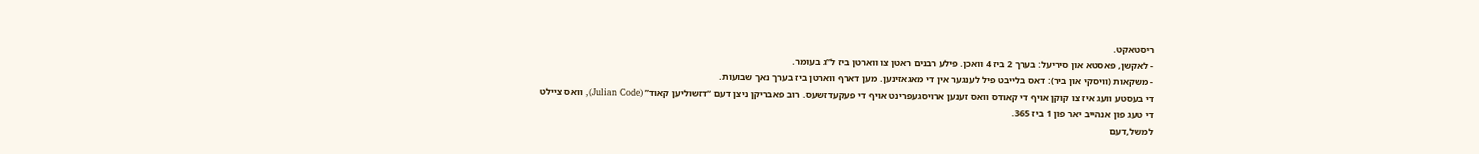ריסטאקט.
- לאקשן, פּאסטא און סיריעל: בערך 2 ביז 4 וואכן. פילע רבנים ראטן צו ווארטן ביז ל”ג בעומר.
- משקאות (וויסקי און ביר): דאס בלייבט פיל לענגער אין די מאגאזינען. מען דארף ווארטן ביז בערך נאך שבועות.
די בעסטע וועג איז צו קוקן אויף די קאודס וואס זענען ארויסגעפרינט אויף די פעקעדזשעס. רוב פאבריקן ניצן דעם “דזשוליען קאוד” (Julian Code), וואס ציילט די טעג פון אנהייב יאר פון 1 ביז 365.
למשל,דעם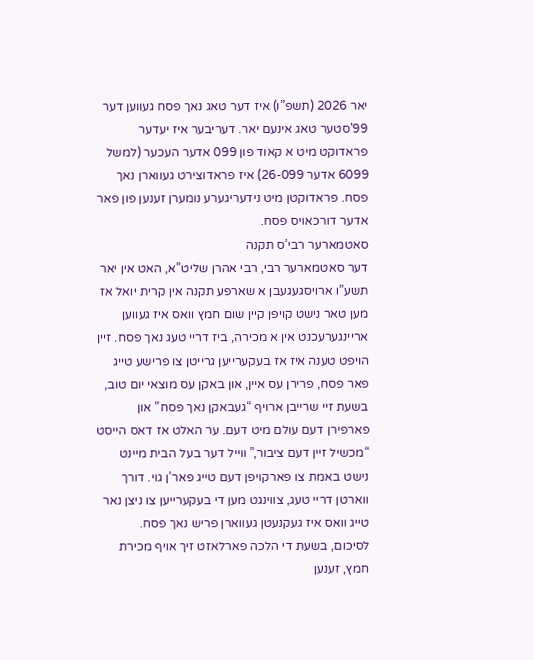יאר 2026 (תשפ”ו) איז דער טאג נאך פסח געווען דער 99'סטער טאג אינעם יאר. דעריבער איז יעדער פראדוקט מיט א קאוד פון 099 אדער העכער (למשל 6099 אדער 26-099) איז פראדוצירט געווארן נאך פסח. פראדוקטן מיט נידעריגערע נומערן זענען פון פאר אדער דורכאויס פסח.
סאטמארער רבי’ס תקנה
דער סאטמארער רבי, רבי אהרן שליט”א, האט אין יאר תשע”ו ארויסגעגעבן א שארפע תקנה אין קרית יואל אז מען טאר נישט קויפן קיין שום חמץ וואס איז געווען אריינגערעכנט אין א מכירה, ביז דריי טעג נאך פסח. זיין הויפט טענה איז אז בעקערייען גרייטן צו פרישע טייג פאר פסח, פרירן עס איין, און באקן עס מוצאי יום טוב, בשעת זיי שרייבן ארויף “געבאקן נאך פסח” און פארפירן דעם עולם מיט דעם. ער האלט אז דאס הייסט “מכשיל זיין דעם ציבור,” ווייל דער בעל הבית מיינט נישט באמת צו פארקויפן דעם טייג פאר’ן גוי. דורך ווארטן דריי טעג, צווינגט מען די בעקערייען צו ניצן נאר טייג וואס איז געקנעטן געווארן פריש נאך פסח.
לסיכום, בשעת די הלכה פארלאזט זיך אויף מכירת חמץ, זענען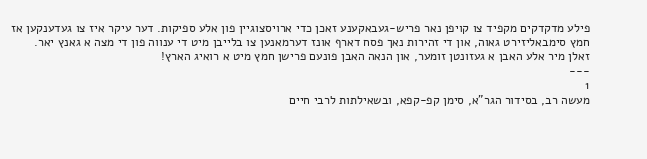פילע מדקדקים מקפיד צו קויפן נאר פריש-געבאקענע זאכן כדי ארויסצוגיין פון אלע ספיקות. דער עיקר איז צו געדענקען אז חמץ סימבאליזירט גאוה, און די זהירות נאך פסח דארף אונז דערמאנען צו בלייבן מיט די ענווה פון די מצה א גאנץ יאר.
זאלן מיר אלע האבן א געזונטן זומער, און הנאה האבן פונעם פרישן חמץ מיט א רואיג הארץ!
---
1
מעשה רב, בסידור הגר"א, סימן קפ-קפא, ובשאילתות לרבי חיים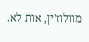מוולוז'ין, אות לא.